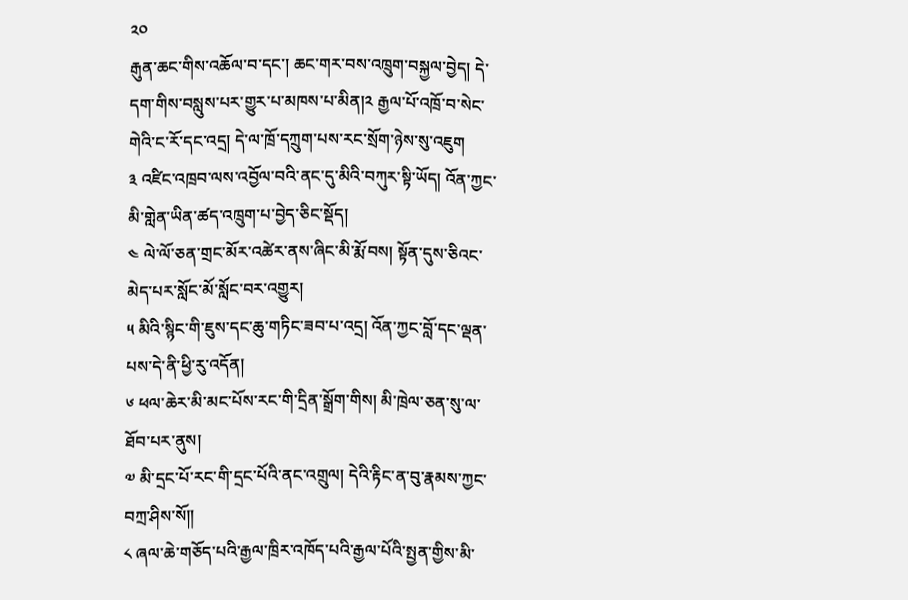༢༠
རྒུན་ཆང་གིས་འཆོལ་བ་དང་། ཆང་གར་བས་འཁྲུག་བསྐྱལ་བྱེད། དེ་དག་གིས་བསླུས་པར་གྱུར་པ་མཁས་པ་མིན།༢ རྒྱལ་པོ་འཁྲོ་བ་སེང་གེའི་ང་རོ་དང་འདྲ། དེ་ལ་ཁྲོ་དཀྲུག་པས་རང་སྲོག་ཉེས་སུ་འཇུག
༣ འཛིང་འཁྲབ་ལས་འབྱོལ་བའི་ནང་དུ་མིའི་བཀུར་སྟི་ཡོད། འོན་ཀྱང་མི་གླེན་ཡིན་ཚད་འཁྲུག་པ་བྱེད་ཅིང་སྡོད།
༤ ལེ་ལོ་ཅན་གྲང་མོར་འཚེར་ནས་ཞིང་མི་རྨོ་བས། སྟོན་དུས་ཅིའང་མེད་པར་སློང་མོ་སློང་བར་འགྱུར།
༥ མིའི་སྙིང་གི་ཇུས་དང་ཆུ་གཏིང་ཟབ་པ་འདྲ། འོན་ཀྱང་བློ་དང་ལྡན་པས་དེ་ནི་ཕྱི་རུ་འདོན།
༦ ཕལ་ཆེར་མི་མང་པོས་རང་གི་དྲིན་སྒྲོག་གིས། མི་ཁྲེལ་ཅན་སུ་ལ་ཐོབ་པར་ནུས།
༧ མི་དྲང་པོ་རང་གི་དྲང་པོའི་ནང་འགྲུལ། དེའི་རྟིང་ན་བུ་རྣམས་ཀྱང་བཀྲ་ཤིས་སོ༎
༨ ཞལ་ཆེ་གཅོད་པའི་རྒྱལ་ཁྲིར་འཁོད་པའི་རྒྱལ་པོའི་སྤྱན་གྱིས་མི་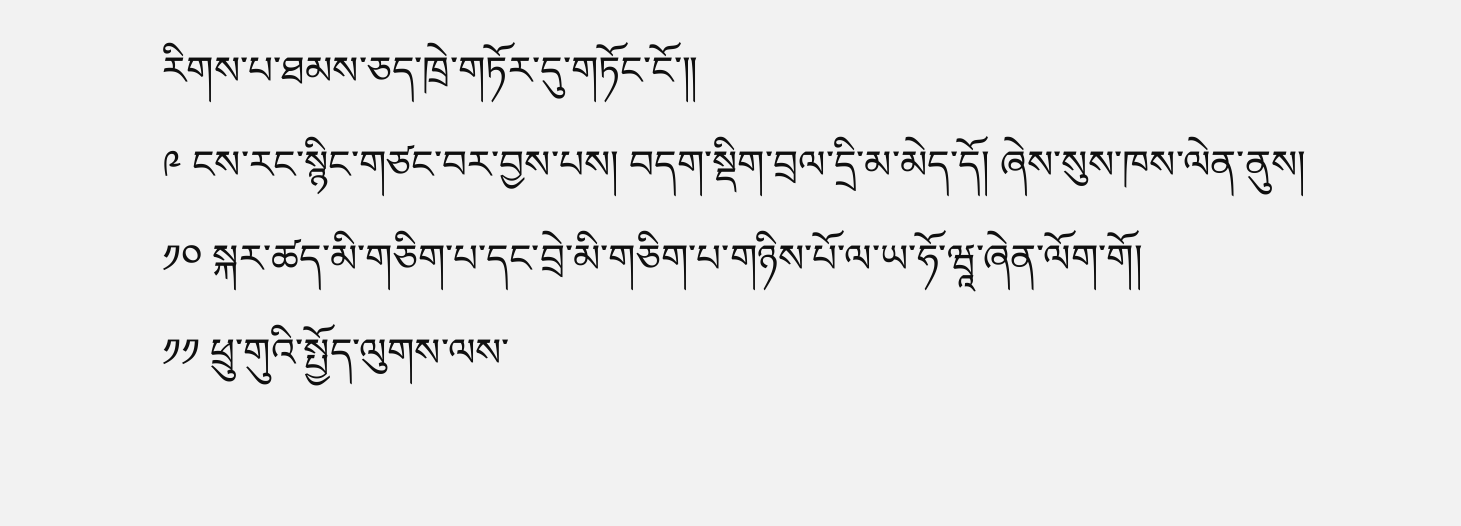རིགས་པ་ཐམས་ཅད་ཁྲེ་གཏོར་དུ་གཏོང་ངོ་༎
༩ ངས་རང་སྙིང་གཙང་བར་བྱས་པས། བདག་སྡིག་བྲལ་དྲི་མ་མེད་དོ། ཞེས་སུས་ཁས་ལེན་ནུས།
༡༠ སྐར་ཚད་མི་གཅིག་པ་དང་བྲེ་མི་གཅིག་པ་གཉིས་པོ་ལ་ཡ་ཧོ་ཝཱ་ཞེན་ལོག་གོ།
༡༡ ཕྲུ་གུའི་སྤྱོད་ལུགས་ལས་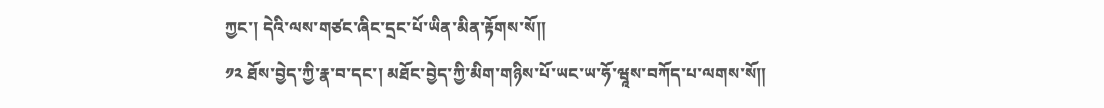ཀྱང་། དེའི་ལས་གཙང་ཞིང་དྲང་པོ་ཡིན་མིན་རྟོགས་སོ༎
༡༢ ཐོས་བྱེད་ཀྱི་རྣ་བ་དང་། མཐོང་བྱེད་ཀྱི་མིག་གཉིས་པོ་ཡང་ཡ་ཧོ་ཝཱས་བཀོད་པ་ལགས་སོ༎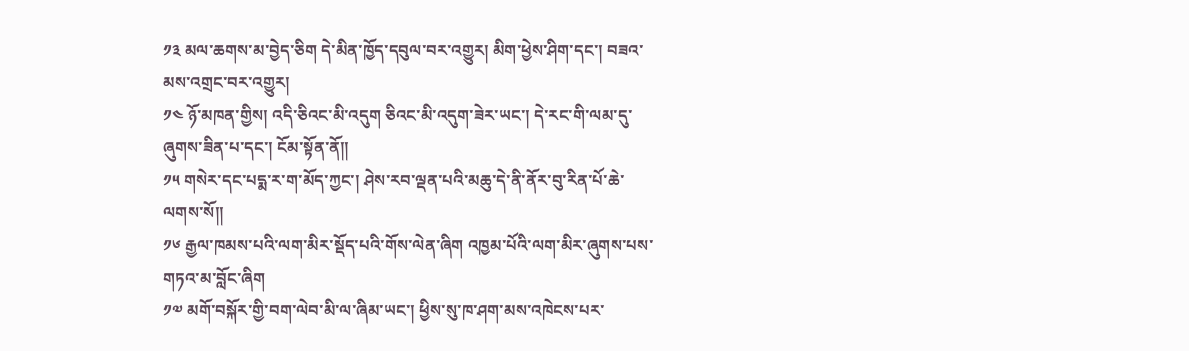༡༣ མལ་ཆགས་མ་བྱེད་ཅིག དེ་མིན་ཁྱོད་དབུལ་བར་འགྱུར། མིག་ཕྱེས་ཤིག་དང་། བཟའ་མས་འགྲང་བར་འགྱུར།
༡༤ ཉོ་མཁན་གྱིས། འདི་ཅིའང་མི་འདུག ཅིའང་མི་འདུག་ཟེར་ཡང་། དེ་རང་གི་ལམ་དུ་ཞུགས་ཟིན་པ་དང་། ངོམ་སྟོན་ནོ༎
༡༥ གསེར་དང་པདྨ་ར་ག་མོད་ཀྱང་། ཤེས་རབ་ལྡན་པའི་མཆུ་དེ་ནི་ནོར་བུ་རིན་པོ་ཆེ་ལགས་སོ༎
༡༦ རྒྱལ་ཁམས་པའི་ལག་མིར་སྡོད་པའི་གོས་ལེན་ཞིག འཁྱམ་པོའི་ལག་མིར་ཞུགས་པས་གཏའ་མ་བློང་ཞིག
༡༧ མགོ་བསྐོར་གྱི་བག་ལེབ་མི་ལ་ཞིམ་ཡང་། ཕྱིས་སུ་ཁ་ཤག་མས་འཁེངས་པར་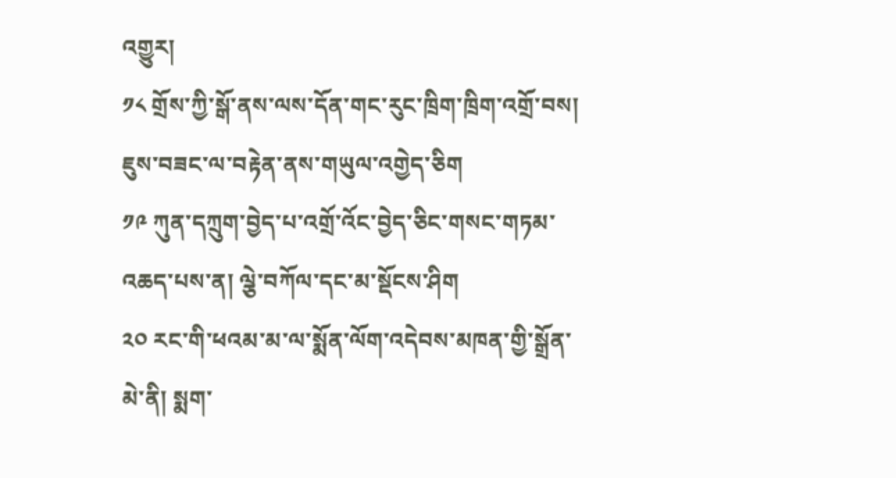འགྱུར།
༡༨ གྲོས་ཀྱི་སྒོ་ནས་ལས་དོན་གང་རུང་ཁྲིག་ཁྲིག་འགྲོ་བས། ཇུས་བཟང་ལ་བརྟེན་ནས་གཡུལ་འགྱེད་ཅིག
༡༩ ཀུན་དཀྲུག་བྱེད་པ་འགྲོ་འོང་བྱེད་ཅིང་གསང་གཏམ་འཆད་པས་ན། ལྕེ་བཀོལ་དང་མ་སྡོངས་ཤིག
༢༠ རང་གི་ཕའམ་མ་ལ་སྨོན་ལོག་འདེབས་མཁན་གྱི་སྒྲོན་མེ་ནི། སྨག་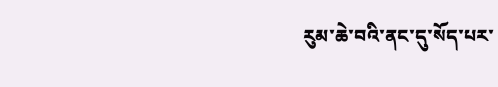རུམ་ཆེ་བའི་ནང་དུ་སོད་པར་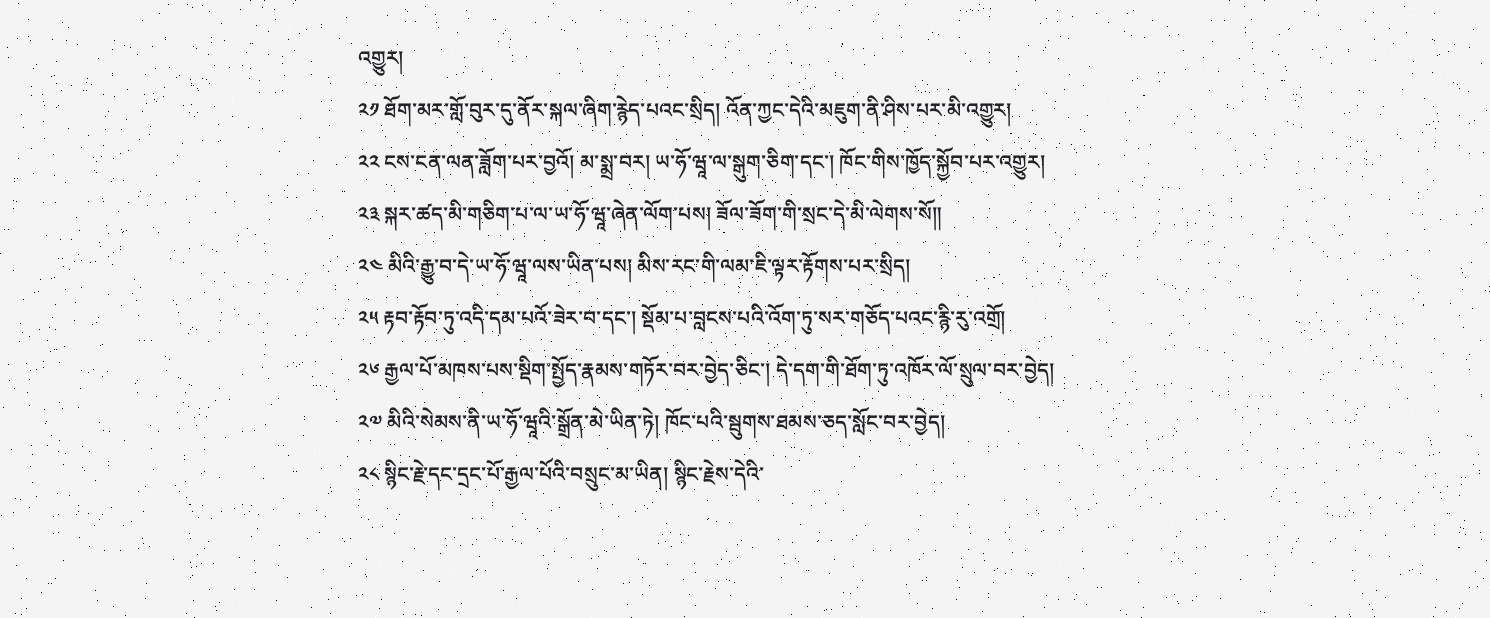འགྱུར།
༢༡ ཐོག་མར་གློ་བུར་དུ་ནོར་སྐལ་ཞིག་རྙེད་པའང་སྲིད། འོན་ཀྱང་དེའི་མཇུག་ནི་ཤིས་པར་མི་འགྱུར།
༢༢ ངས་ངན་ལན་ཟློག་པར་བྱའོ། མ་སྨྲ་བར། ཡ་ཧོ་ཝཱ་ལ་སྒུག་ཅིག་དང་། ཁོང་གིས་ཁྱོད་སྐྱོབ་པར་འགྱུར།
༢༣ སྐར་ཚད་མི་གཅིག་པ་ལ་ཡ་ཧོ་ཝཱ་ཞེན་ལོག་པས། ཟོལ་ཟོག་གི་སྲང་དེ་མི་ལེགས་སོ༎
༢༤ མིའི་རྒྱུ་བ་དེ་ཡ་ཧོ་ཝཱ་ལས་ཡིན་པས། མིས་རང་གི་ལམ་ཇི་ལྟར་རྟོགས་པར་སྲིད།
༢༥ རྟབ་རྟོབ་ཏུ་འདི་དམ་པའོ་ཟེར་བ་དང་། སྡོམ་པ་བླངས་པའི་འོག་ཏུ་སར་གཅོད་པའང་རྙི་རུ་འགྲོ།
༢༦ རྒྱལ་པོ་མཁས་པས་སྡིག་སྤྱོད་རྣམས་གཏོར་བར་བྱེད་ཅིང་། དེ་དག་གི་ཐོག་ཏུ་འཁོར་ལོ་སྲུལ་བར་བྱེད།
༢༧ མིའི་སེམས་ནི་ཡ་ཧོ་ཝཱའི་སྒྲོན་མེ་ཡིན་ཏེ། ཁོང་པའི་སྦུགས་ཐམས་ཅད་སློང་བར་བྱེད།
༢༨ སྙིང་རྗེ་དང་དྲང་པོ་རྒྱལ་པོའི་བསྲུང་མ་ཡིན། སྙིང་རྗེས་དེའི་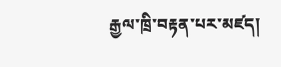རྒྱལ་ཁྲི་བརྟན་པར་མཛད།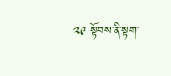༢༩ སྟོབས་ནི་སྟག་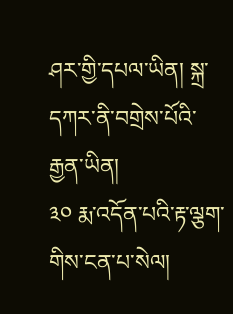ཤར་གྱི་དཔལ་ཡིན། སྐྲ་དཀར་ནི་བགྲེས་པོའི་རྒྱན་ཡིན།
༣༠ རྨ་འདོན་པའི་རྟ་ལྕག་གིས་ངན་པ་སེལ།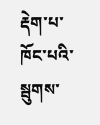རྡེག་པ་ཁོང་པའི་སྦུགས་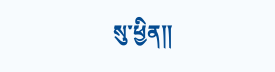སུ་ཕྱིན༎